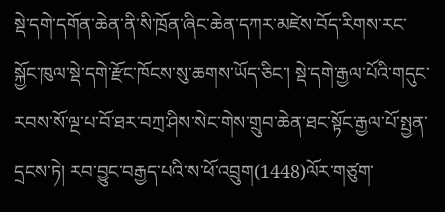སྡེ་དགེ་དགོན་ཆེན་ནི་སི་ཁྲོན་ཞིང་ཆེན་དཀར་མཛེས་བོད་རིགས་རང་སྐྱོང་ཁུལ་སྡེ་དགེ་རྫོང་ཁོངས་སུ་ཆགས་ཡོད་ཅིང་། སྡེ་དགེ་རྒྱལ་པོའི་གདུང་རབས་སོ་ལྔ་པ་བོ་ཐར་བཀྲ་ཤིས་སེང་གེས་གྲུབ་ཆེན་ཐང་སྟོང་རྒྱལ་པོ་སྤྱན་དྲངས་ཏེ། རབ་བྱུང་བརྒྱད་པའི་ས་ཕོ་འབྲུག(1448)ལོར་གཙུག་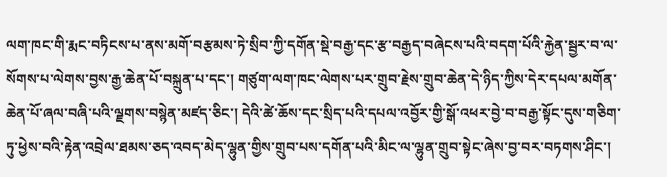ལག་ཁང་གི་རྨང་བཏིངས་པ་ནས་མགོ་བརྩམས་ཏེ་སྲིབ་ཀྱི་དགོན་སྡེ་བརྒྱ་དང་རྩ་བརྒྱད་བཞེངས་པའི་བདག་པོའི་རྐྱེན་སྦྱར་བ་ལ་སོགས་པ་ལེགས་བྱས་རྒྱ་ཆེན་པོ་བསྐྲུན་པ་དང་། གཙུག་ལག་ཁང་ལེགས་པར་གྲུབ་རྗེས་གྲུབ་ཆེན་དེ་ཉིད་ཀྱིས་དེར་དཔལ་མགོན་ཆེན་པོ་ཞལ་བཞི་པའི་ལྗགས་བསྙེན་མཛད་ཅིང་། དེའི་ཚེ་ཆོས་དང་སྲིད་པའི་དཔལ་འབྱོར་གྱི་སྒོ་འཕར་བྱེ་བ་བརྒྱ་སྟོང་དུས་གཅིག་ཏུ་ཕྱེས་བའི་རྟེན་འབྲེལ་ཐམས་ཅད་འབད་མེད་ལྷུན་གྱིས་གྲུབ་པས་དགོན་པའི་མིང་ལ་ལྷུན་གྲུབ་སྟེང་ཞེས་བྱ་བར་བཏགས་ཤིང་།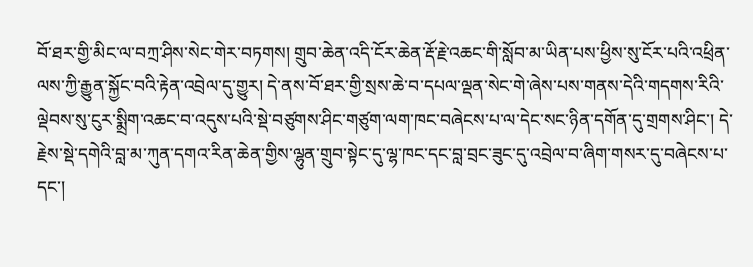བོ་ཐར་གྱི་མིང་ལ་བཀྲ་ཤིས་སེང་གེར་བཏགས། གྲུབ་ཆེན་འདི་ངོར་ཆེན་རྡོ་རྗེ་འཆང་གི་སློབ་མ་ཡིན་པས་ཕྱིས་སུ་ངོར་པའི་འཕྲིན་ལས་ཀྱི་རྒྱུན་སྐྱོང་བའི་རྟེན་འབྲེལ་དུ་གྱུར། དེ་ནས་བོ་ཐར་གྱི་སྲས་ཆེ་བ་དཔལ་ལྡན་སེང་གེ་ཞེས་པས་གནས་དེའི་གདགས་རིའི་ལྡེབས་སུ་ངུར་སྨྲིག་འཆང་བ་འདུས་པའི་སྡེ་བཙུགས་ཤིང་གཙུག་ལག་ཁང་བཞེངས་པ་ལ་དེང་སང་ཉིན་དགོན་དུ་གྲགས་ཤིང་། དེ་རྗེས་སྡེ་དགེའི་བླ་མ་ཀུན་དགའ་རིན་ཆེན་གྱིས་ལྷུན་གྲུབ་སྟེང་དུ་ལྷ་ཁང་དང་བླ་བྲང་ཟུང་དུ་འབྲེལ་བ་ཞིག་གསར་དུ་བཞེངས་པ་དང་།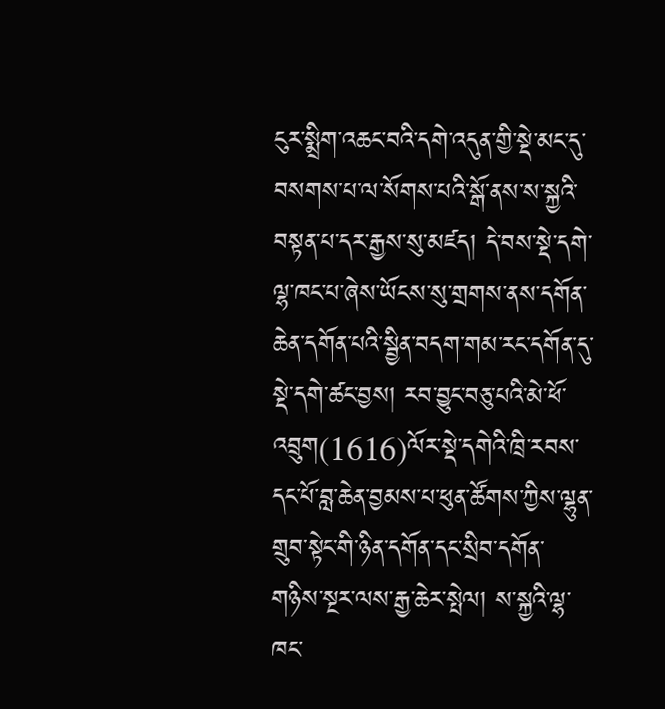ངུར་སྨྲིག་འཆང་བའི་དགེ་འདུན་གྱི་སྡེ་མང་དུ་བསགས་པ་ལ་སོགས་པའི་སྒོ་ནས་ས་སྐྱའི་བསྟན་པ་དར་རྒྱས་སུ་མཛད། དེ་བས་སྡེ་དགེ་ལྷ་ཁང་པ་ཞེས་ཡོངས་སུ་གྲགས་ནས་དགོན་ཆེན་དགོན་པའི་སྦྱིན་བདག་གམ་རང་དགོན་དུ་སྡེ་དགེ་ཚང་བྱས། རབ་བྱུང་བཅུ་པའི་མེ་ཕོ་འབྲུག(1616)ལོར་སྡེ་དགེའི་ཁྲི་རབས་དང་པོ་བླ་ཆེན་བྱམས་པ་ཕུན་ཚོགས་ཀྱིས་ལྷུན་གྲུབ་སྟེང་གི་ཉིན་དགོན་དང་སྲིབ་དགོན་གཉིས་སྔར་ལས་རྒྱ་ཆེར་སྤེལ། ས་སྐྱའི་ལྷ་ཁང་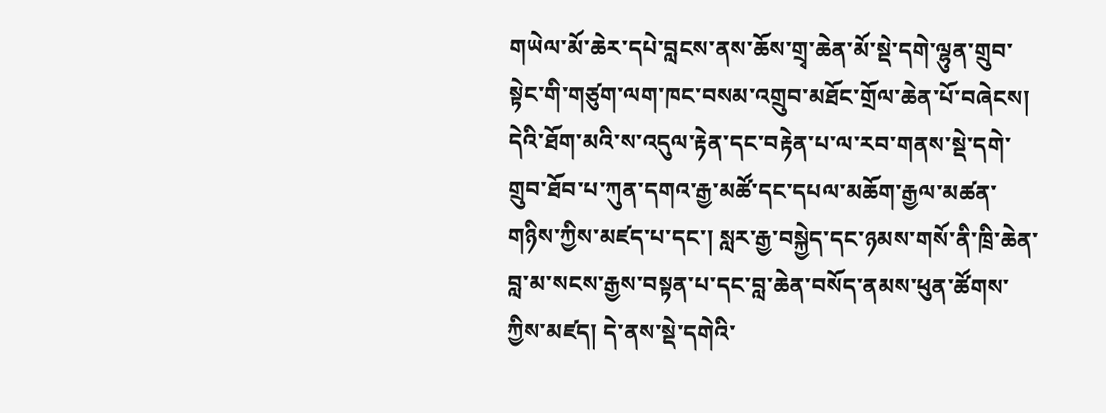གཡེལ་མོ་ཆེར་དཔེ་བླངས་ནས་ཆོས་གྲྭ་ཆེན་མོ་སྡེ་དགེ་ལྷུན་གྲུབ་སྟེང་གི་གཙུག་ལག་ཁང་བསམ་འགྲུབ་མཐོང་གྲོལ་ཆེན་པོ་བཞེངས། དེའི་ཐོག་མའི་ས་འདུལ་རྟེན་དང་བརྟེན་པ་ལ་རབ་གནས་སྡེ་དགེ་གྲུབ་ཐོབ་པ་ཀུན་དགའ་རྒྱ་མཚོ་དང་དཔལ་མཆོག་རྒྱལ་མཚན་གཉིས་ཀྱིས་མཛད་པ་དང་། སླར་རྒྱ་བསྐྱེད་དང་ཉམས་གསོ་ནི་ཁྲི་ཆེན་བླ་མ་སངས་རྒྱས་བསྟན་པ་དང་བླ་ཆེན་བསོད་ནམས་ཕུན་ཚོགས་ཀྱིས་མཛད། དེ་ནས་སྡེ་དགེའི་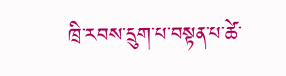ཁྲི་རབས་དྲུག་པ་བསྟན་པ་ཚེ་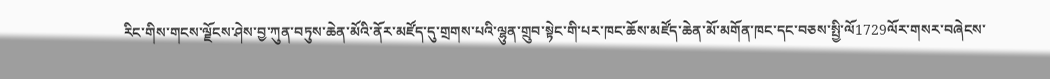རིང་གིས་གངས་ལྗོངས་ཤེས་བྱ་ཀུན་བཏུས་ཆེན་མོའི་ནོར་མཛོད་དུ་གྲགས་པའི་ལྷུན་གྲུབ་སྟེང་གི་པར་ཁང་ཆོས་མཛོད་ཆེན་མོ་མགོན་ཁང་དང་བཅས་སྤྱི་ལོ1729ལོར་གསར་བཞེངས་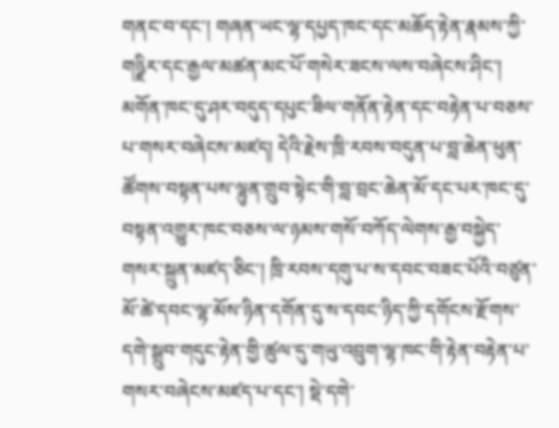གནང་བ་དང་། གཞན་ཡང་ལྷ་དཔྱད་ཁང་དང་མཆོད་རྟེན་རྣམས་ཀྱི་གཉྫིར་དང་རྒྱལ་མཚན་མང་པོ་གསེར་ཟངས་ལས་བཞེངས་ཤིང་། མགོན་ཁང་དུ་ཤར་བདུད་དཔུང་ཟིལ་གནོན་རྟེན་དང་བརྟེན་པ་བཅས་པ་གསར་བཞེངས་མཛད། དེའི་རྗེས་ཁྲི་རབས་བདུན་པ་བླ་ཆེན་ཕུན་ཚོགས་བསྟན་པས་ལྷུན་གྲུབ་སྟེང་གི་བླ་བྲང་ཆེན་མོ་དང་པར་ཁང་དུ་བསྟན་འགྱུར་ཁང་བཅས་ལ་ཉམས་གསོ་བཀོད་ལེགས་རྒྱ་བསྐྱེད་གསར་སྐྲུན་མཛད་ཅིང་། ཁྲི་རབས་དགུ་པ་ས་དབང་བཟང་པོའི་བཙུན་མོ་ཚེ་དབང་ལྷ་མོས་ཉིན་དགོན་དུ་ས་དབང་ཉིད་ཀྱི་དགོངས་རྫོགས་དགེ་སྒྲུབ་གདུང་རྟེན་གྱི་ཚུལ་དུ་གཡུ་འབྲུག་ལྷ་ཁང་གི་རྟེན་བརྟེན་པ་གསར་བཞེངས་མཛད་པ་དང་། སྡེ་དགེ་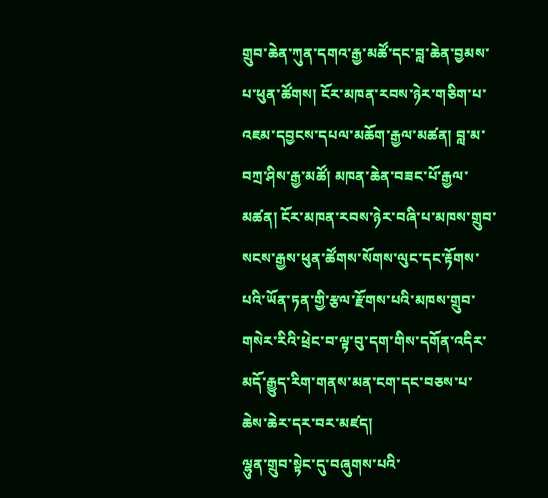གྲུབ་ཆེན་ཀུན་དགའ་རྒྱ་མཚོ་དང་བླ་ཆེན་བྱམས་པ་ཕུན་ཚོགས། ངོར་མཁན་རབས་ཉེར་གཅིག་པ་འཇམ་དབྱངས་དཔལ་མཆོག་རྒྱལ་མཚན། བླ་མ་བཀྲ་ཤིས་རྒྱ་མཚོ། མཁན་ཆེན་བཟང་པོ་རྒྱལ་མཚན། ངོར་མཁན་རབས་ཉེར་བཞི་པ་མཁས་གྲུབ་སངས་རྒྱས་ཕུན་ཚོགས་སོགས་ལུང་དང་རྟོགས་པའི་ཡོན་ཏན་གྱི་རྩལ་རྫོགས་པའི་མཁས་གྲུབ་གསེར་རིའི་ཕྲེང་བ་ལྟ་བུ་དག་གིས་དགོན་འདིར་མདོ་རྒྱུད་རིག་གནས་མན་ངག་དང་བཅས་པ་ཆེས་ཆེར་དར་བར་མཛད།
ལྷུན་གྲུབ་སྟེང་དུ་བཞུགས་པའི་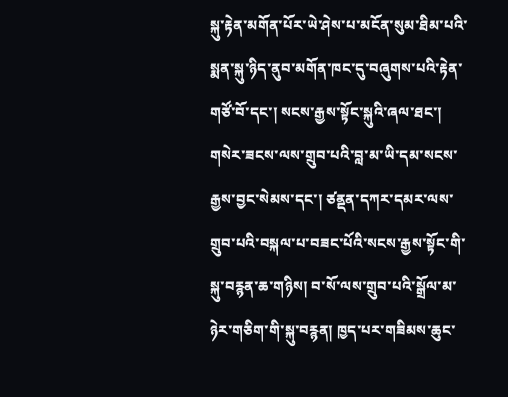སྐུ་རྟེན་མགོན་པོར་ཡེ་ཤེས་པ་མངོན་སུམ་ཐིམ་པའི་སྨན་སྐུ་ཉིད་ནུབ་མགོན་ཁང་དུ་བཞུགས་པའི་རྟེན་གཙོ་བོ་དང་། སངས་རྒྱས་སྟོང་སྐུའི་ཞལ་ཐང་། གསེར་ཟངས་ལས་གྲུབ་པའི་བླ་མ་ཡི་དམ་སངས་རྒྱས་བྱང་སེམས་དང་། ཙནྡན་དཀར་དམར་ལས་གྲུབ་པའི་བསྐལ་པ་བཟང་པོའི་སངས་རྒྱས་སྟོང་གི་སྐུ་བརྙན་ཆ་གཉིས། བ་སོ་ལས་གྲུབ་པའི་སྒྲོལ་མ་ཉེར་གཅིག་གི་སྐུ་བརྙན། ཁྱད་པར་གཟིམས་ཆུང་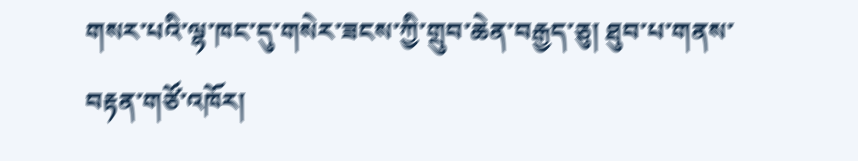གསར་པའི་ལྷ་ཁང་དུ་གསེར་ཟངས་ཀྱི་གྲུབ་ཆེན་བརྒྱད་ཅུ། ཐུབ་པ་གནས་བརྟན་གཙོ་འཁོར།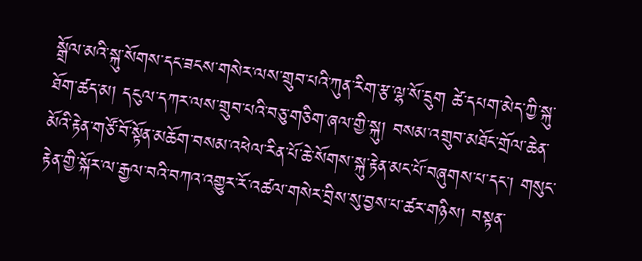སྒྲོལ་མའི་སྐུ་སོགས་དང་ཟངས་གསེར་ལས་གྲུབ་པའི་ཀུན་རིག་རྩ་ལྷ་སོ་དྲུག ཚེ་དཔག་མེད་ཀྱི་སྐུ་ཐོག་ཚད་མ། དངུལ་དཀར་ལས་གྲུབ་པའི་བཅུ་གཅིག་ཞལ་གྱི་སྐུ། བསམ་འགྲུབ་མཐོང་གྲོལ་ཆེན་མོའི་རྟེན་གཙོ་བོ་སྟོན་མཆོག་བསམ་འཕེལ་རིན་པོ་ཆེ་སོགས་སྐུ་རྟེན་མང་པོ་བཞུགས་པ་དང་། གསུང་རྟེན་གྱི་སྐོར་ལ་རྒྱལ་བའི་བཀའ་འགྱུར་རོ་འཚལ་གསེར་བྲིས་སུ་བྱས་པ་ཚར་གཉིས། བསྟན་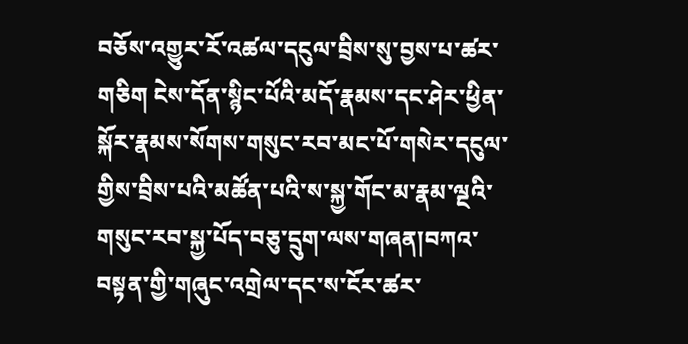བཅོས་འགྱུར་རོ་འཚལ་དངུལ་བྲིས་སུ་བྱས་པ་ཚར་གཅིག ངེས་དོན་སྙིང་པོའི་མདོ་རྣམས་དང་ཤེར་ཕྱིན་སྐོར་རྣམས་སོགས་གསུང་རབ་མང་པོ་གསེར་དངུལ་གྱིས་བྲིས་པའི་མཚོན་པའི་ས་སྐྱ་གོང་མ་རྣམ་ལྔའི་གསུང་རབ་སྐྱ་པོད་བཅུ་དྲུག་ལས་གཞན།བཀའ་བསྟན་གྱི་གཞུང་འགྲེལ་དང་ས་ངོར་ཚར་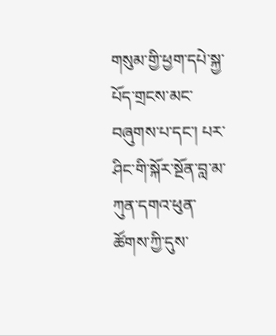གསུམ་གྱི་ཕྱག་དཔེ་སྐྱ་པོད་གྲངས་མང་བཞུགས་པ་དང་། པར་ཤིང་གི་སྐོར་སྔོན་བླ་མ་ཀུན་དགའ་ཕུན་ཚོགས་ཀྱི་དུས་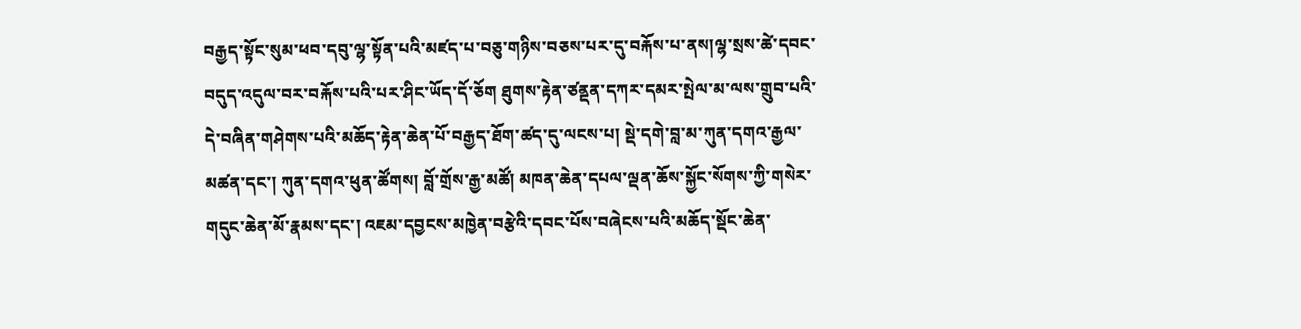བརྒྱད་སྟོང་སུམ་ཕབ་དབུ་ལྷ་སྟོན་པའི་མཛད་པ་བཅུ་གཉིས་བཅས་པར་དུ་བརྐོས་པ་ནས།ལྷ་སྲས་ཚེ་དབང་བདུད་འདུལ་བར་བརྐོས་པའི་པར་ཤིང་ཡོད་དོ་ཅོག ཐུགས་རྟེན་ཙནྡན་དཀར་དམར་སྤེལ་མ་ལས་གྲུབ་པའི་དེ་བཞིན་གཤེགས་པའི་མཆོད་རྟེན་ཆེན་པོ་བརྒྱད་ཐོག་ཚད་དུ་ལངས་པ། སྡེ་དགེ་བླ་མ་ཀུན་དགའ་རྒྱལ་མཚན་དང་། ཀུན་དགའ་ཕུན་ཚོགས། བློ་གྲོས་རྒྱ་མཚོ། མཁན་ཆེན་དཔལ་ལྡན་ཆོས་སྐྱོང་སོགས་ཀྱི་གསེར་གདུང་ཆེན་མོ་རྣམས་དང་། འཇམ་དབྱངས་མཁྱེན་བརྩེའི་དབང་པོས་བཞེངས་པའི་མཆོད་སྡོང་ཆེན་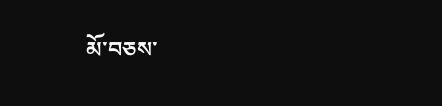མོ་བཅས་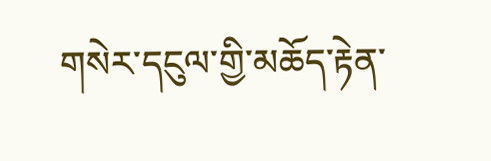གསེར་དངུལ་གྱི་མཆོད་རྟེན་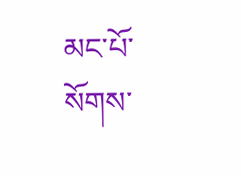མང་པོ་སོགས་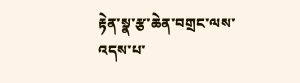རྟེན་སྣ་རྩ་ཆེན་བགྲང་ལས་འདས་པ་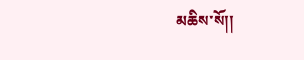མཆིས་སོ།།